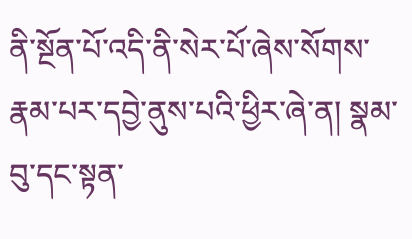ནི་སྔོན་པོ་འདི་ནི་སེར་པོ་ཞེས་སོགས་རྣམ་པར་དབྱེ་ནུས་པའི་ཕྱིར་ཞེ་ན། སྣམ་བུ་དང་སྟན་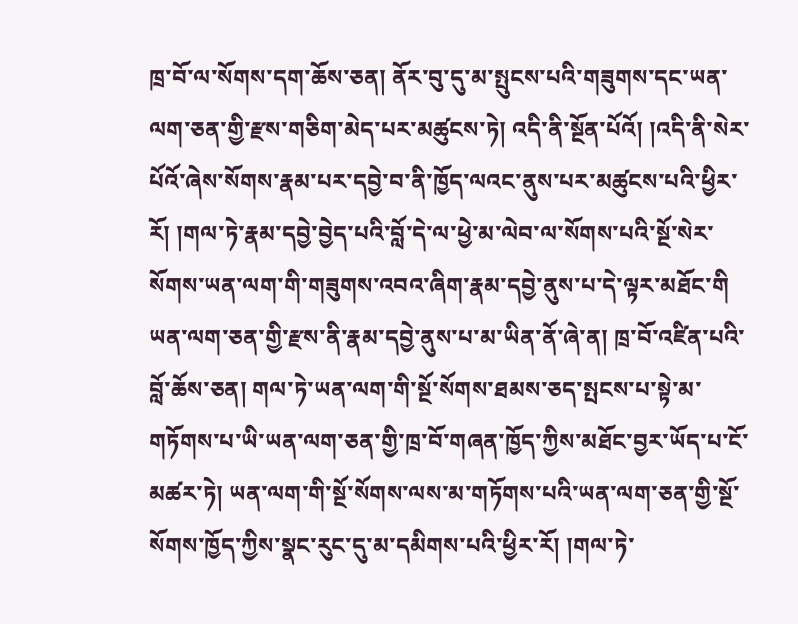ཁྲ་བོ་ལ་སོགས་དག་ཆོས་ཅན། ནོར་བུ་དུ་མ་སྤུངས་པའི་གཟུགས་དང་ཡན་ལག་ཅན་གྱི་རྫས་གཅིག་མེད་པར་མཚུངས་ཏེ། འདི་ནི་སྔོན་པོའོ། །འདི་ནི་སེར་པོའོ་ཞེས་སོགས་རྣམ་པར་དབྱེ་བ་ནི་ཁྱོད་ལའང་ནུས་པར་མཚུངས་པའི་ཕྱིར་རོ། །གལ་ཏེ་རྣམ་དབྱེ་བྱེད་པའི་བློ་དེ་ལ་ཕྱེ་མ་ལེབ་ལ་སོགས་པའི་སྔོ་སེར་སོགས་ཡན་ལག་གི་གཟུགས་འབའ་ཞིག་རྣམ་དབྱེ་ནུས་པ་དེ་ལྟར་མཐོང་གི ཡན་ལག་ཅན་གྱི་རྫས་ནི་རྣམ་དབྱེ་ནུས་པ་མ་ཡིན་ནོ་ཞེ་ན། ཁྲ་བོ་འཛིན་པའི་བློ་ཆོས་ཅན། གལ་ཏེ་ཡན་ལག་གི་སྔོ་སོགས་ཐམས་ཅད་སྤངས་པ་སྟེ་མ་གཏོགས་པ་ཡི་ཡན་ལག་ཅན་གྱི་ཁྲ་བོ་གཞན་ཁྱོད་ཀྱིས་མཐོང་བྱར་ཡོད་པ་ངོ་མཚར་ཏེ། ཡན་ལག་གི་སྔོ་སོགས་ལས་མ་གཏོགས་པའི་ཡན་ལག་ཅན་གྱི་སྔོ་སོགས་ཁྱོད་ཀྱིས་སྣང་རུང་དུ་མ་དམིགས་པའི་ཕྱིར་རོ། །གལ་ཏེ་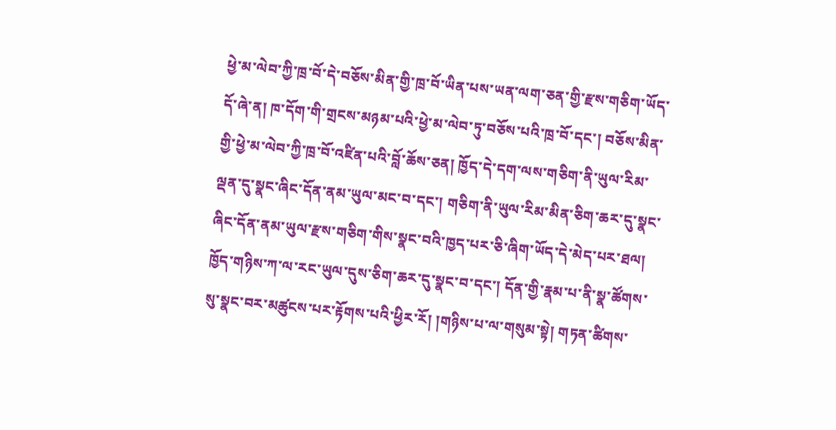ཕྱེ་མ་ལེབ་ཀྱི་ཁྲ་བོ་དེ་བཅོས་མིན་གྱི་ཁྲ་བོ་ཡིན་པས་ཡན་ལག་ཅན་གྱི་རྫས་གཅིག་ཡོད་དོ་ཞེ་ན། ཁ་དོག་གི་གྲངས་མཉམ་པའི་ཕྱེ་མ་ལེབ་ཏུ་བཅོས་པའི་ཁྲ་བོ་དང་། བཅོས་མིན་གྱི་ཕྱེ་མ་ལེབ་ཀྱི་ཁྲ་བོ་འཛིན་པའི་བློ་ཆོས་ཅན། ཁྱོད་དེ་དག་ལས་གཅིག་ནི་ཡུལ་རིམ་ལྡན་དུ་སྣང་ཞིང་དོན་ནམ་ཡུལ་མང་བ་དང་། གཅིག་ནི་ཡུལ་རིམ་མིན་ཅིག་ཆར་དུ་སྣང་ཞིང་དོན་ནམ་ཡུལ་རྫས་གཅིག་གིས་སྣང་བའི་ཁྱད་པར་ཅི་ཞིག་ཡོད་དེ་མེད་པར་ཐལ། ཁྱོད་གཉིས་ཀ་ལ་རང་ཡུལ་དུས་ཅིག་ཆར་དུ་སྣང་བ་དང་། དོན་གྱི་རྣམ་པ་ནི་སྣ་ཚོགས་སུ་སྣང་བར་མཚུངས་པར་རྟོགས་པའི་ཕྱིར་རོ། །གཉིས་པ་ལ་གསུམ་སྟེ། གཏན་ཚིགས་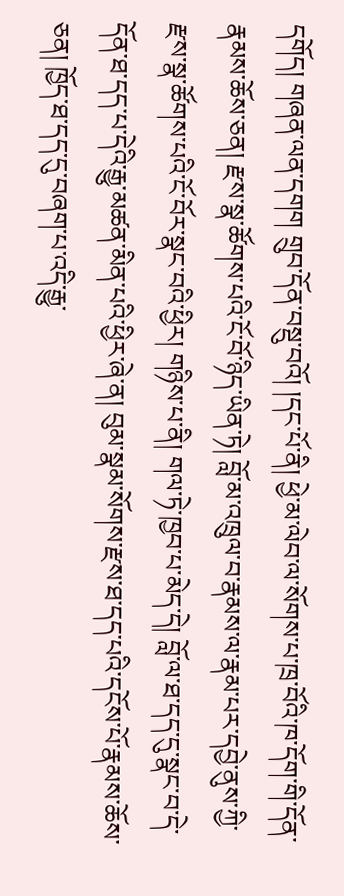དགོད། གཞན་ལན་དགག གྲུབ་དོན་བསྡུ་བའོ། །དང་པོ་ནི། ཕྱེ་མ་ལེབ་ལ་སོགས་པ་ཁྲ་བོའི་ཁ་དོག་གི་དོན་རྣམས་ཆོས་ཅན། རྫས་སྣ་ཚོགས་པའི་ངོ་བོ་ཉིད་ཡིན་ཏེ། བློ་མ་འཁྲུལ་བ་རྣམས་ལ་རྣམ་པར་དབྱེ་ནུས་ཀྱི་རྫས་སྣ་ཚོགས་པའི་ངོ་བོར་སྣང་བའི་ཕྱིར། གཉིས་པ་ནི། གལ་ཏེ་ཁྱབ་པ་མེད་དེ། བློ་ལ་ཐ་དད་དུ་སྣང་བ་དེ་དོན་ཐ་དད་པ་དེའི་རྒྱུ་མཚན་མིན་པའི་ཕྱིར་ཞེ་ན། བུམ་སྣམ་སོགས་རྫས་ཐ་དད་པའི་དངོས་པོ་རྣམས་ཆོས་ཅན། ཁྱོད་ཐ་དད་དུ་བཞག་པ་འདི་རྒྱུ་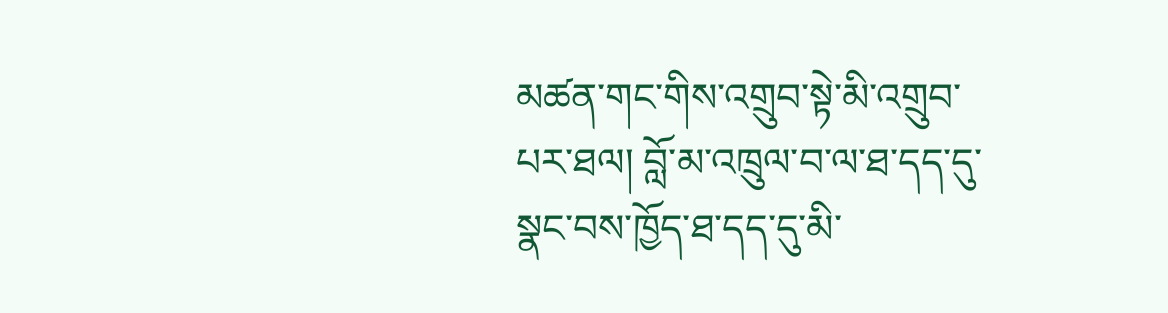མཚན་གང་གིས་འགྲུབ་སྟེ་མི་འགྲུབ་པར་ཐལ། བློ་མ་འཁྲུལ་བ་ལ་ཐ་དད་དུ་སྣང་བས་ཁྱོད་ཐ་དད་དུ་མི་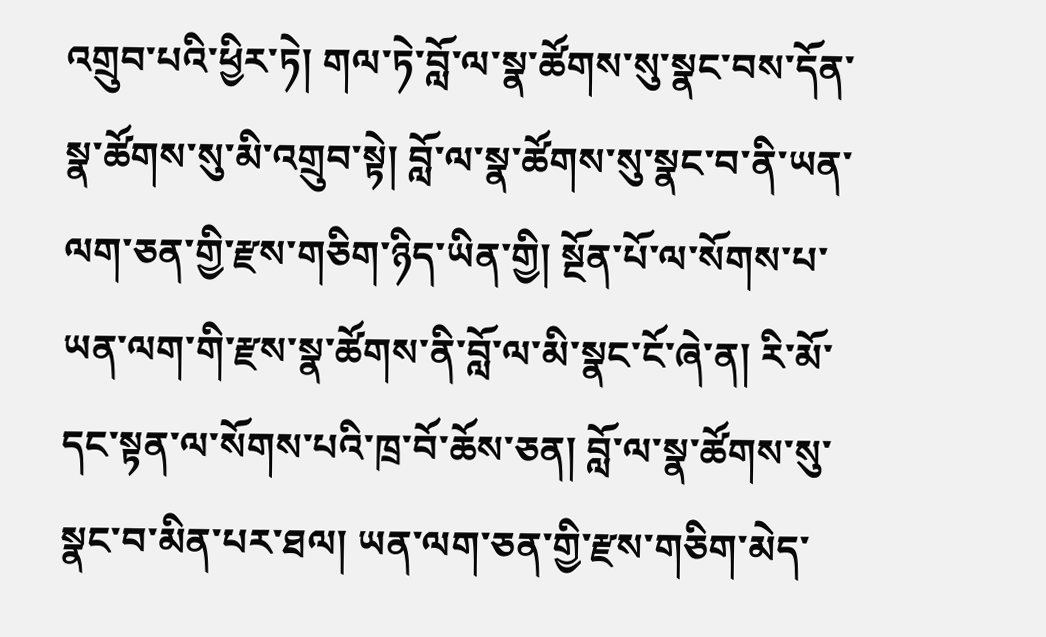འགྲུབ་པའི་ཕྱིར་ཏེ། གལ་ཏེ་བློ་ལ་སྣ་ཚོགས་སུ་སྣང་བས་དོན་སྣ་ཚོགས་སུ་མི་འགྲུབ་སྟེ། བློ་ལ་སྣ་ཚོགས་སུ་སྣང་བ་ནི་ཡན་ལག་ཅན་གྱི་རྫས་གཅིག་ཉིད་ཡིན་གྱི། སྔོན་པོ་ལ་སོགས་པ་ཡན་ལག་གི་རྫས་སྣ་ཚོགས་ནི་བློ་ལ་མི་སྣང་ངོ་ཞེ་ན། རི་མོ་དང་སྟན་ལ་སོགས་པའི་ཁྲ་བོ་ཆོས་ཅན། བློ་ལ་སྣ་ཚོགས་སུ་སྣང་བ་མིན་པར་ཐལ། ཡན་ལག་ཅན་གྱི་རྫས་གཅིག་མེད་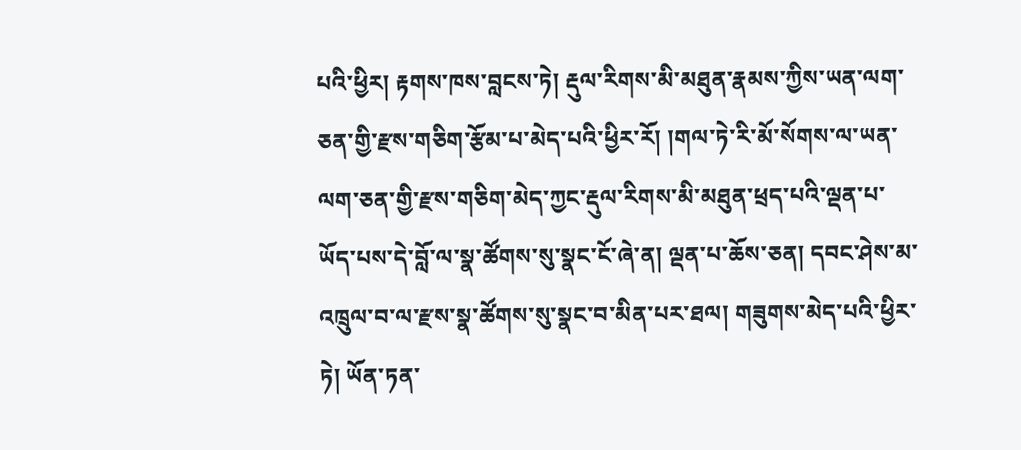པའི་ཕྱིར། རྟགས་ཁས་བླངས་ཏེ། རྡུལ་རིགས་མི་མཐུན་རྣམས་ཀྱིས་ཡན་ལག་ཅན་གྱི་རྫས་གཅིག་རྩོམ་པ་མེད་པའི་ཕྱིར་རོ། །གལ་ཏེ་རི་མོ་སོགས་ལ་ཡན་ལག་ཅན་གྱི་རྫས་གཅིག་མེད་ཀྱང་རྡུལ་རིགས་མི་མཐུན་ཕྲད་པའི་ལྡན་པ་ཡོད་པས་དེ་བློ་ལ་སྣ་ཚོགས་སུ་སྣང་ངོ་ཞེ་ན། ལྡན་པ་ཆོས་ཅན། དབང་ཤེས་མ་འཁྲུལ་བ་ལ་རྫས་སྣ་ཚོགས་སུ་སྣང་བ་མིན་པར་ཐལ། གཟུགས་མེད་པའི་ཕྱིར་ཏེ། ཡོན་ཏན་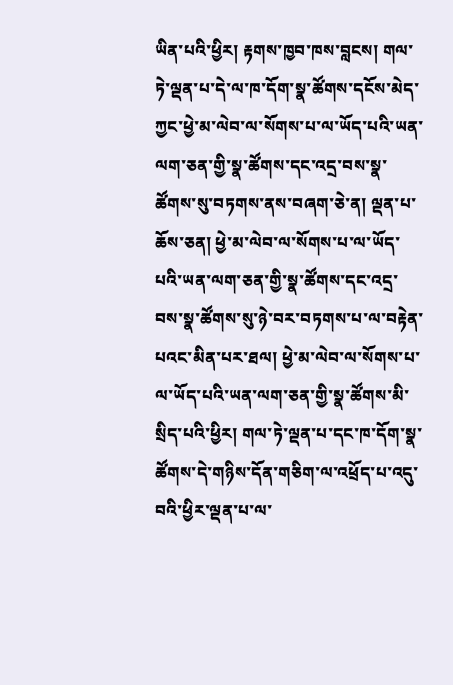ཡིན་པའི་ཕྱིར། རྟགས་ཁྱབ་ཁས་བླངས། གལ་ཏེ་ལྡན་པ་དེ་ལ་ཁ་དོག་སྣ་ཚོགས་དངོས་མེད་ཀྱང་ཕྱེ་མ་ལེབ་ལ་སོགས་པ་ལ་ཡོད་པའི་ཡན་ལག་ཅན་གྱི་སྣ་ཚོགས་དང་འདྲ་བས་སྣ་ཚོགས་སུ་བཏགས་ནས་བཞག་ཅེ་ན། ལྡན་པ་ཆོས་ཅན། ཕྱེ་མ་ལེབ་ལ་སོགས་པ་ལ་ཡོད་པའི་ཡན་ལག་ཅན་གྱི་སྣ་ཚོགས་དང་འདྲ་བས་སྣ་ཚོགས་སུ་ཉེ་བར་བཏགས་པ་ལ་བརྟེན་པའང་མིན་པར་ཐལ། ཕྱེ་མ་ལེབ་ལ་སོགས་པ་ལ་ཡོད་པའི་ཡན་ལག་ཅན་གྱི་སྣ་ཚོགས་མི་སྲིད་པའི་ཕྱིར། གལ་ཏེ་ལྡན་པ་དང་ཁ་དོག་སྣ་ཚོགས་དེ་གཉིས་དོན་གཅིག་ལ་འཕྲོད་པ་འདུ་བའི་ཕྱིར་ལྡན་པ་ལ་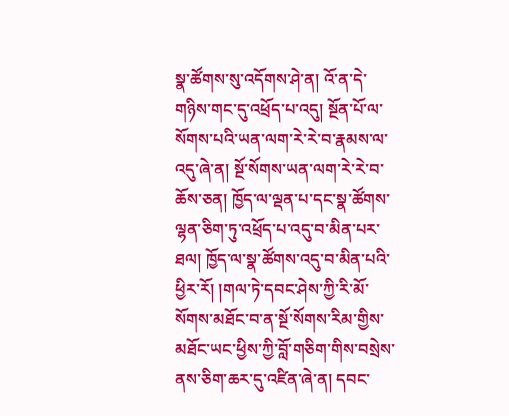སྣ་ཚོགས་སུ་འདོགས་ཤེ་ན། འོ་ན་དེ་གཉིས་གང་དུ་འཕྲོད་པ་འདུ། སྔོན་པོ་ལ་སོགས་པའི་ཡན་ལག་རེ་རེ་བ་རྣམས་ལ་འདུ་ཞེ་ན། སྔོ་སོགས་ཡན་ལག་རེ་རེ་བ་ཆོས་ཅན། ཁྱོད་ལ་ལྡན་པ་དང་སྣ་ཚོགས་ལྷན་ཅིག་ཏུ་འཕྲོད་པ་འདུ་བ་མིན་པར་ཐལ། ཁྱོད་ལ་སྣ་ཚོགས་འདུ་བ་མིན་པའི་ཕྱིར་རོ། །གལ་ཏེ་དབང་ཤེས་ཀྱི་རི་མོ་སོགས་མཐོང་བ་ན་སྔོ་སོགས་རིམ་གྱིས་མཐོང་ཡང་ཕྱིས་ཀྱི་བློ་གཅིག་གིས་བསྲེས་ནས་ཅིག་ཆར་དུ་འཛིན་ཞེ་ན། དབང་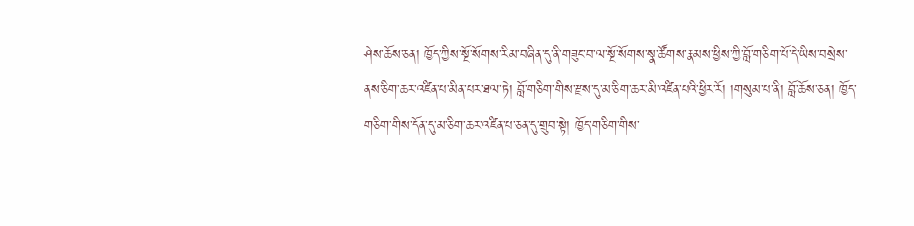ཤེས་ཆོས་ཅན། ཁྱོད་ཀྱིས་སྔོ་སོགས་རིམ་བཞིན་དུ་ནི་གཟུང་བ་ལ་སྔོ་སོགས་སྣ་ཚོགས་རྣམས་ཕྱིས་ཀྱི་བློ་གཅིག་པོ་དེ་ཡིས་བསྲེས་ནས་ཅིག་ཆར་འཛིན་པ་མིན་པར་ཐལ་ཏེ། བློ་གཅིག་གིས་རྫས་དུ་མ་ཅིག་ཆར་མི་འཛིན་པའི་ཕྱིར་རོ། །གསུམ་པ་ནི། བློ་ཆོས་ཅན། ཁྱོད་གཅིག་གིས་དོན་དུ་མ་ཅིག་ཆར་འཛིན་པ་ཅན་དུ་གྲུབ་སྟེ། ཁྱོད་གཅིག་གིས་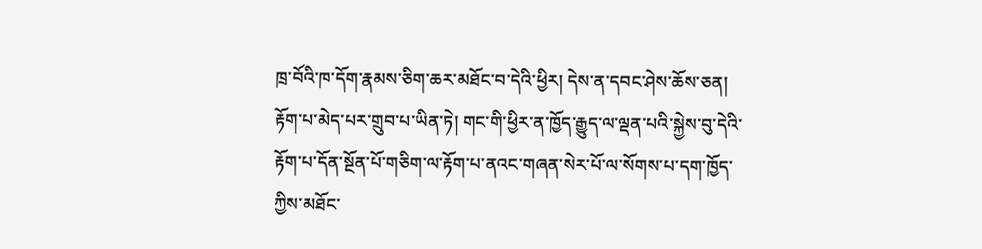ཁྲ་བོའི་ཁ་དོག་རྣམས་ཅིག་ཆར་མཐོང་བ་དེའི་ཕྱིར། དེས་ན་དབང་ཤེས་ཆོས་ཅན། རྟོག་པ་མེད་པར་གྲུབ་པ་ཡིན་ཏེ། གང་གི་ཕྱིར་ན་ཁྱོད་རྒྱུད་ལ་ལྡན་པའི་སྐྱེས་བུ་དེའི་རྟོག་པ་དོན་སྔོན་པོ་གཅིག་ལ་རྟོག་པ་ནའང་གཞན་སེར་པོ་ལ་སོགས་པ་དག་ཁྱོད་ཀྱིས་མཐོང་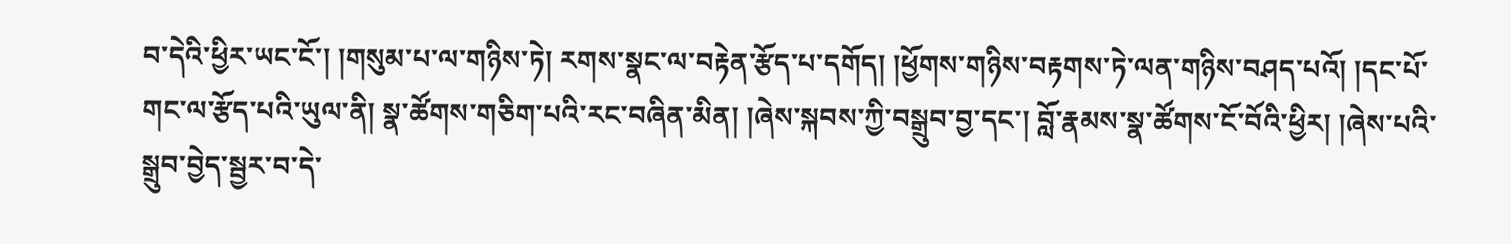བ་དེའི་ཕྱིར་ཡང་ངོ་། །གསུམ་པ་ལ་གཉིས་ཏེ། རགས་སྣང་ལ་བརྟེན་རྩོད་པ་དགོད། །ཕྱོགས་གཉིས་བརྟགས་ཏེ་ལན་གཉིས་བཤད་པའོ། །དང་པོ་གང་ལ་རྩོད་པའི་ཡུལ་ནི། སྣ་ཚོགས་གཅིག་པའི་རང་བཞིན་མིན། །ཞེས་སྐབས་ཀྱི་བསྒྲུབ་བྱ་དང་། བློ་རྣམས་སྣ་ཚོགས་ངོ་བོའི་ཕྱིར། །ཞེས་པའི་སྒྲུབ་བྱེད་སྦྱར་བ་དེ་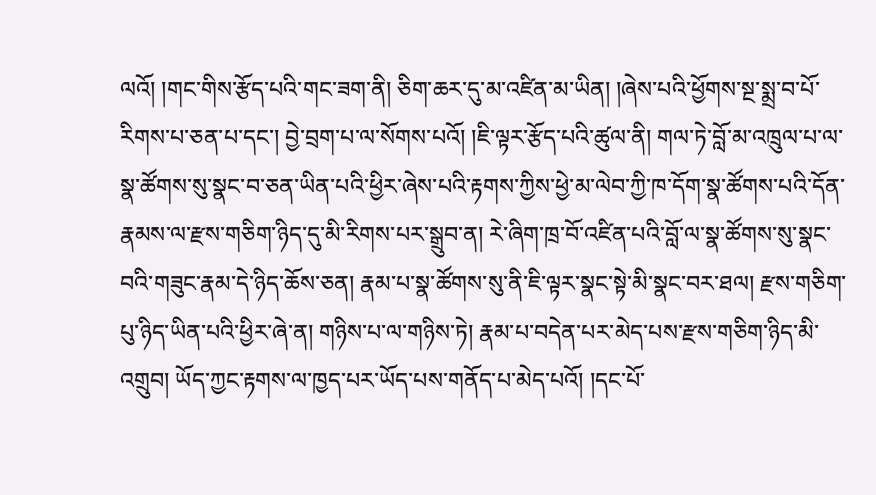ལའོ། །གང་གིས་རྩོད་པའི་གང་ཟག་ནི། ཅིག་ཆར་དུ་མ་འཛིན་མ་ཡིན། །ཞེས་པའི་ཕྱོགས་སྔ་སྨྲ་བ་པོ་རིགས་པ་ཅན་པ་དང་། བྱེ་བྲག་པ་ལ་སོགས་པའོ། །ཇི་ལྟར་རྩོད་པའི་ཚུལ་ནི། གལ་ཏེ་བློ་མ་འཁྲུལ་པ་ལ་སྣ་ཚོགས་སུ་སྣང་བ་ཅན་ཡིན་པའི་ཕྱིར་ཞེས་པའི་རྟགས་ཀྱིས་ཕྱེ་མ་ལེབ་ཀྱི་ཁ་དོག་སྣ་ཚོགས་པའི་དོན་རྣམས་ལ་རྫས་གཅིག་ཉིད་དུ་མི་རིགས་པར་སྒྲུབ་ན། རེ་ཞིག་ཁྲ་བོ་འཛིན་པའི་བློ་ལ་སྣ་ཚོགས་སུ་སྣང་བའི་གཟུང་རྣམ་དེ་ཉིད་ཆོས་ཅན། རྣམ་པ་སྣ་ཚོགས་སུ་ནི་ཇི་ལྟར་སྣང་སྟེ་མི་སྣང་བར་ཐལ། རྫས་གཅིག་པུ་ཉིད་ཡིན་པའི་ཕྱིར་ཞེ་ན། གཉིས་པ་ལ་གཉིས་ཏེ། རྣམ་པ་བདེན་པར་མེད་པས་རྫས་གཅིག་ཉིད་མི་འགྲུབ། ཡོད་ཀྱང་རྟགས་ལ་ཁྱད་པར་ཡོད་པས་གནོད་པ་མེད་པའོ། །དང་པོ་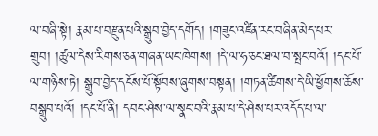ལ་བཞི་སྟེ། རྣམ་པ་བརྫུན་པའི་སྒྲུབ་བྱེད་དགོད། །གཟུང་འཛིན་རང་བཞིན་མེད་པར་གྲུབ། །ཚུལ་དེས་རིགས་ཅན་གཞན་ཡང་ཁེགས། །དེ་ལ་ཧ་ཅང་ཐལ་བ་སྤང་བའོ། །དང་པོ་ལ་གཉིས་ཏེ། སྒྲུབ་བྱེད་དངོས་པོ་སྟོབས་ཞུགས་བསྟན། །གཏན་ཚིགས་དེ་ཡི་ཕྱོགས་ཆོས་བསྒྲུབ་པའོ། །དང་པོ་ནི། དབང་ཤེས་ལ་སྣང་བའི་རྣམ་པ་དེ་ཤེས་པར་འདོད་པ་ལ་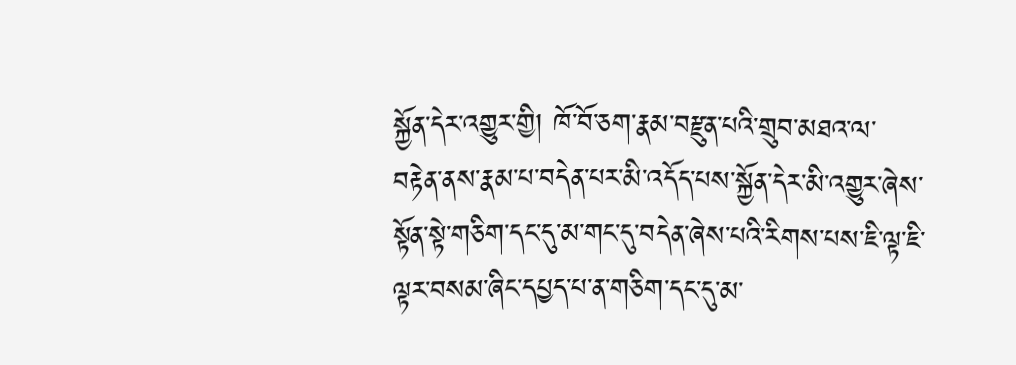སྐྱོན་དེར་འགྱུར་གྱི། ཁོ་བོ་ཅག་རྣམ་བརྫུན་པའི་གྲུབ་མཐའ་ལ་བརྟེན་ནས་རྣམ་པ་བདེན་པར་མི་འདོད་པས་སྐྱོན་དེར་མི་འགྱུར་ཞེས་སྟོན་སྟེ་གཅིག་དང་དུ་མ་གང་དུ་བདེན་ཞེས་པའི་རིགས་པས་ཇི་ལྟ་ཇི་ལྟར་བསམ་ཞིང་དཔྱད་པ་ན་གཅིག་དང་དུ་མ་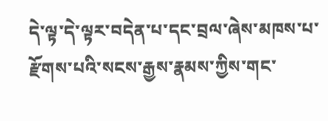དེ་ལྟ་དེ་ལྟར་བདེན་པ་དང་བྲལ་ཞེས་མཁས་པ་རྫོགས་པའི་སངས་རྒྱས་རྣམས་ཀྱིས་གང་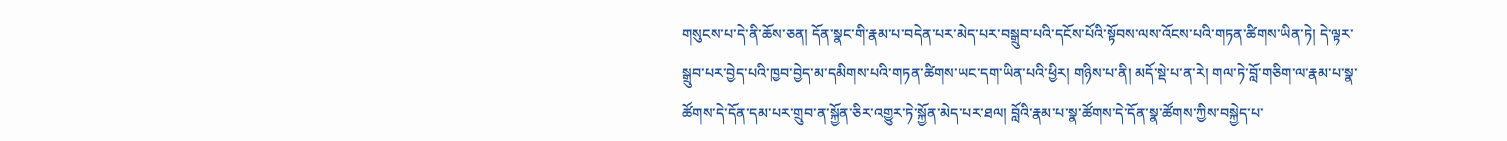གསུངས་པ་དེ་ནི་ཆོས་ཅན། དོན་སྣང་གི་རྣམ་པ་བདེན་པར་མེད་པར་བསྒྲུབ་པའི་དངོས་པོའི་སྟོབས་ལས་འོངས་པའི་གཏན་ཚིགས་ཡིན་ཏེ། དེ་ལྟར་སྒྲུབ་པར་བྱེད་པའི་ཁྱབ་བྱེད་མ་དམིགས་པའི་གཏན་ཚིགས་ཡང་དག་ཡིན་པའི་ཕྱིར། གཉིས་པ་ནི། མདོ་སྡེ་པ་ན་རེ། གལ་ཏེ་བློ་གཅིག་ལ་རྣམ་པ་སྣ་ཚོགས་དེ་དོན་དམ་པར་གྲུབ་ན་སྐྱོན་ཅིར་འགྱུར་ཏེ་སྐྱོན་མེད་པར་ཐལ། བློའི་རྣམ་པ་སྣ་ཚོགས་དེ་དོན་སྣ་ཚོགས་ཀྱིས་བསྐྱེད་པ་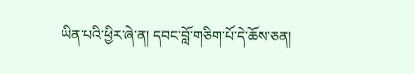ཡིན་པའི་ཕྱིར་ཞེ་ན། དབང་བློ་གཅིག་པོ་དེ་ཆོས་ཅན།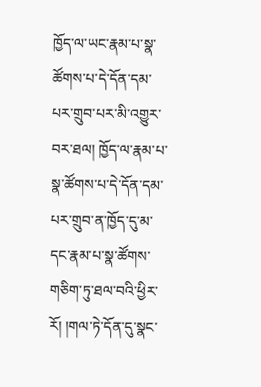ཁྱོད་ལ་ཡང་རྣམ་པ་སྣ་ཚོགས་པ་དེ་དོན་དམ་པར་གྲུབ་པར་མི་འགྱུར་བར་ཐལ། ཁྱོད་ལ་རྣམ་པ་སྣ་ཚོགས་པ་དེ་དོན་དམ་པར་གྲུབ་ན་ཁྱོད་དུ་མ་དང་རྣམ་པ་སྣ་ཚོགས་གཅིག་ཏུ་ཐལ་བའི་ཕྱིར་རོ། །གལ་ཏེ་དོན་དུ་སྣང་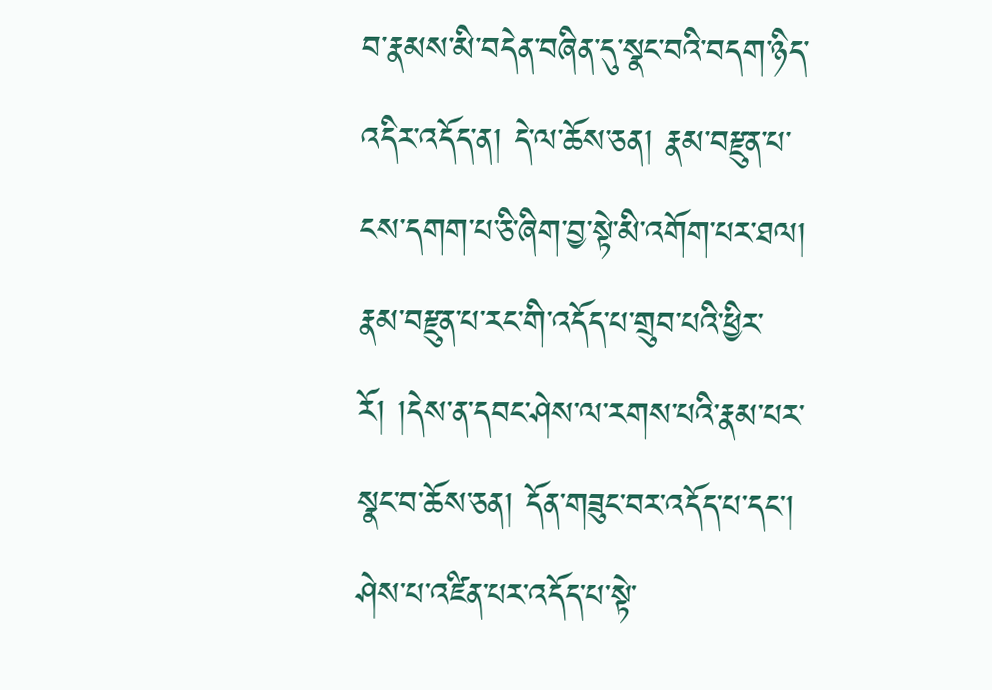བ་རྣམས་མི་བདེན་བཞིན་དུ་སྣང་བའི་བདག་ཉིད་འདིར་འདོད་ན། དེ་ལ་ཆོས་ཅན། རྣམ་བརྫུན་པ་ངས་དགག་པ་ཅི་ཞིག་བྱ་སྟེ་མི་འགོག་པར་ཐལ། རྣམ་བརྫུན་པ་རང་གི་འདོད་པ་གྲུབ་པའི་ཕྱིར་རོ། །དེས་ན་དབང་ཤེས་ལ་རགས་པའི་རྣམ་པར་སྣང་བ་ཆོས་ཅན། དོན་གཟུང་བར་འདོད་པ་དང་། ཤེས་པ་འཛིན་པར་འདོད་པ་སྟེ་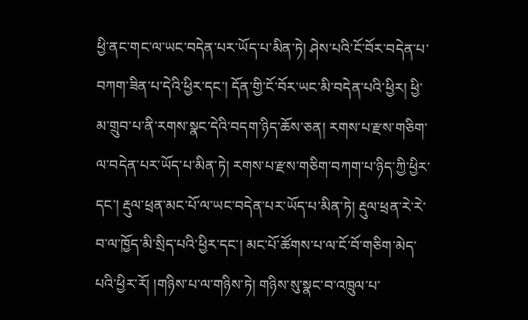ཕྱི་ནང་གང་ལ་ཡང་བདེན་པར་ཡོད་པ་མིན་ཏེ། ཤེས་པའི་ངོ་བོར་བདེན་པ་བཀག་ཟིན་པ་དེའི་ཕྱིར་དང་། དོན་གྱི་ངོ་བོར་ཡང་མི་བདེན་པའི་ཕྱིར། ཕྱི་མ་གྲུབ་པ་ནི་རགས་སྣང་དེའི་བདག་ཉིད་ཆོས་ཅན། རགས་པ་རྫས་གཅིག་ལ་བདེན་པར་ཡོད་པ་མིན་ཏེ། རགས་པ་རྫས་གཅིག་བཀག་པ་ཉིད་ཀྱི་ཕྱིར་དང་། རྡུལ་ཕྲན་མང་པོ་ལ་ཡང་བདེན་པར་ཡོད་པ་མིན་ཏེ། རྡུལ་ཕྲན་རེ་རེ་བ་ལ་ཁྱོད་མི་སྲིད་པའི་ཕྱིར་དང་། མང་པོ་ཚོགས་པ་ལ་ངོ་བོ་གཅིག་མེད་པའི་ཕྱིར་རོ། །གཉིས་པ་ལ་གཉིས་ཏེ། གཉིས་སུ་སྣང་བ་འཁྲུལ་པ་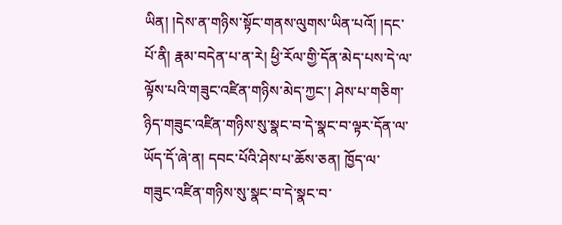ཡིན། །དེས་ན་གཉིས་སྟོང་གནས་ལུགས་ཡིན་པའོ། །དང་པོ་ནི། རྣམ་བདེན་པ་ན་རེ། ཕྱི་རོལ་གྱི་དོན་མེད་པས་དེ་ལ་ལྟོས་པའི་གཟུང་འཛིན་གཉིས་མེད་ཀྱང་། ཤེས་པ་གཅིག་ཉིད་གཟུང་འཛིན་གཉིས་སུ་སྣང་བ་དེ་སྣང་བ་ལྟར་དོན་ལ་ཡོད་དོ་ཞེ་ན། དབང་པོའི་ཤེས་པ་ཆོས་ཅན། ཁྱོད་ལ་གཟུང་འཛིན་གཉིས་སུ་སྣང་བ་དེ་སྣང་བ་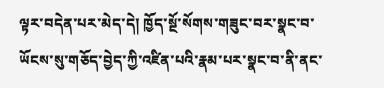ལྟར་བདེན་པར་མེད་དེ། ཁྱོད་སྔོ་སོགས་གཟུང་བར་སྣང་བ་ཡོངས་སུ་གཅོད་བྱེད་ཀྱི་འཛིན་པའི་རྣམ་པར་སྣང་བ་ནི་ནང་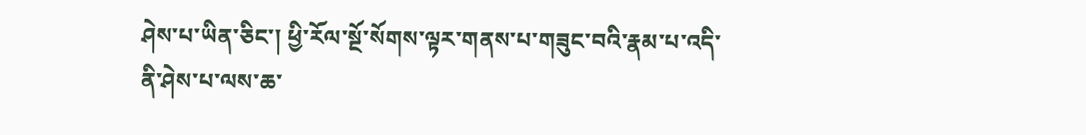ཤེས་པ་ཡིན་ཅིང་། ཕྱི་རོལ་སྔོ་སོགས་ལྟར་གནས་པ་གཟུང་བའི་རྣམ་པ་འདི་ནི་ཤེས་པ་ལས་ཆ་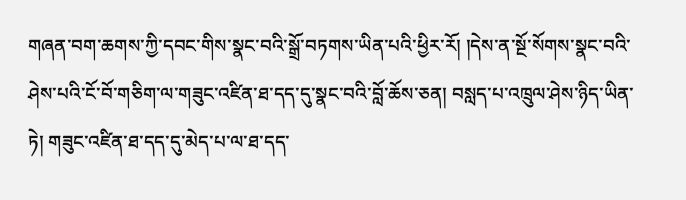གཞན་བག་ཆགས་ཀྱི་དབང་གིས་སྣང་བའི་སྒྲོ་བཏགས་ཡིན་པའི་ཕྱིར་རོ། །དེས་ན་སྔོ་སོགས་སྣང་བའི་ཤེས་པའི་ངོ་བོ་གཅིག་ལ་གཟུང་འཛིན་ཐ་དད་དུ་སྣང་བའི་བློ་ཆོས་ཅན། བསླད་པ་འཁྲུལ་ཤེས་ཉིད་ཡིན་ཏེ། གཟུང་འཛིན་ཐ་དད་དུ་མེད་པ་ལ་ཐ་དད་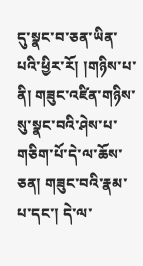དུ་སྣང་བ་ཅན་ཡིན་པའི་ཕྱིར་རོ། །གཉིས་པ་ནི། གཟུང་འཛིན་གཉིས་སུ་སྣང་བའི་ཤེས་པ་གཅིག་པོ་དེ་ལ་ཆོས་ཅན། གཟུང་བའི་རྣམ་པ་དང་། དེ་ལ་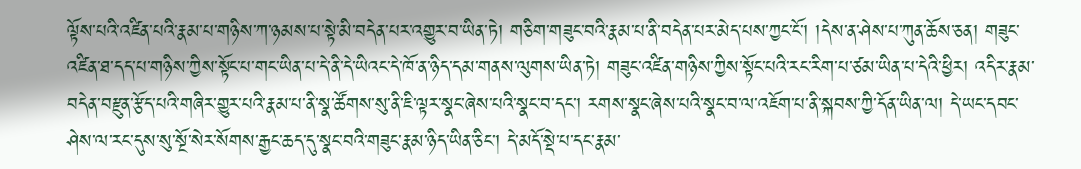ལྟོས་པའི་འཛིན་པའི་རྣམ་པ་གཉིས་ཀ་ཉམས་པ་སྟེ་མི་བདེན་པར་འགྱུར་བ་ཡིན་ཏེ། གཅིག་གཟུང་བའི་རྣམ་པ་ནི་བདེན་པར་མེད་པས་ཀྱང་ངོ་། །དེས་ན་ཤེས་པ་ཀུན་ཆོས་ཅན། གཟུང་འཛིན་ཐ་དད་པ་གཉིས་ཀྱིས་སྟོང་པ་གང་ཡིན་པ་དེ་ནི་དེ་ཡིའང་དེ་ཁོ་ན་ཉིད་དམ་གནས་ལུགས་ཡིན་ཏེ། གཟུང་འཛིན་གཉིས་ཀྱིས་སྟོང་པའི་རང་རིག་པ་ཙམ་ཡིན་པ་དེའི་ཕྱིར། འདིར་རྣམ་བདེན་བརྫུན་རྩོད་པའི་གཞིར་གྱུར་པའི་རྣམ་པ་ནི་སྣ་ཚོགས་སུ་ནི་ཇི་ལྟར་སྣང་ཞེས་པའི་སྣང་བ་དང་། རགས་སྣང་ཞེས་པའི་སྣང་བ་ལ་འཇོག་པ་ནི་སྐབས་ཀྱི་དོན་ཡིན་ལ། དེ་ཡང་དབང་ཤེས་ལ་རང་དུས་སུ་སྔོ་སེར་སོགས་རྒྱང་ཆད་དུ་སྣང་བའི་གཟུང་རྣམ་ཉིད་ཡིན་ཅིང་། དེ་མདོ་སྡེ་པ་དང་རྣམ་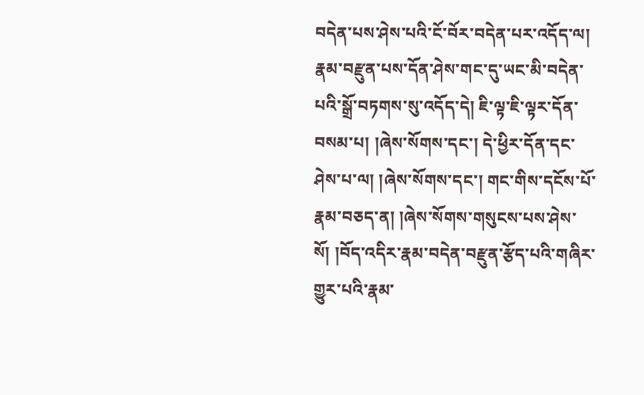བདེན་པས་ཤེས་པའི་ངོ་བོར་བདེན་པར་འདོད་ལ། རྣམ་བརྫུན་པས་དོན་ཤེས་གང་དུ་ཡང་མི་བདེན་པའི་སྒྲོ་བཏགས་སུ་འདོད་དེ། ཇི་ལྟ་ཇི་ལྟར་དོན་བསམ་པ། །ཞེས་སོགས་དང་། དེ་ཕྱིར་དོན་དང་ཤེས་པ་ལ། །ཞེས་སོགས་དང་། གང་གིས་དངོས་པོ་རྣམ་བཅད་ན། །ཞེས་སོགས་གསུངས་པས་ཤེས་སོ། །བོད་འདིར་རྣམ་བདེན་བརྫུན་རྩོད་པའི་གཞིར་གྱུར་པའི་རྣམ་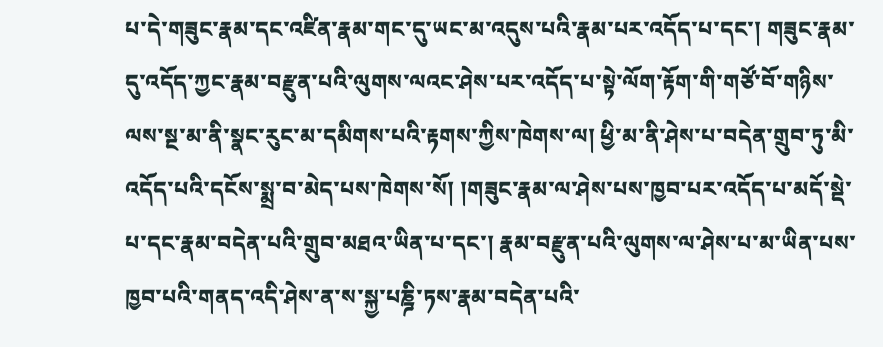པ་དེ་གཟུང་རྣམ་དང་འཛིན་རྣམ་གང་དུ་ཡང་མ་འདུས་པའི་རྣམ་པར་འདོད་པ་དང་། གཟུང་རྣམ་དུ་འདོད་ཀྱང་རྣམ་བརྫུན་པའི་ལུགས་ལའང་ཤེས་པར་འདོད་པ་སྟེ་ལོག་རྟོག་གི་གཙོ་བོ་གཉིས་ལས་སྔ་མ་ནི་སྣང་རུང་མ་དམིགས་པའི་རྟགས་ཀྱིས་ཁེགས་ལ། ཕྱི་མ་ནི་ཤེས་པ་བདེན་གྲུབ་ཏུ་མི་འདོད་པའི་དངོས་སྨྲ་བ་མེད་པས་ཁེགས་སོ། །གཟུང་རྣམ་ལ་ཤེས་པས་ཁྱབ་པར་འདོད་པ་མདོ་སྡེ་པ་དང་རྣམ་བདེན་པའི་གྲུབ་མཐའ་ཡིན་པ་དང་། རྣམ་བརྫུན་པའི་ལུགས་ལ་ཤེས་པ་མ་ཡིན་པས་ཁྱབ་པའི་གནད་འདི་ཤེས་ན་ས་སྐྱ་པཎྜི་ཏས་རྣམ་བདེན་པའི་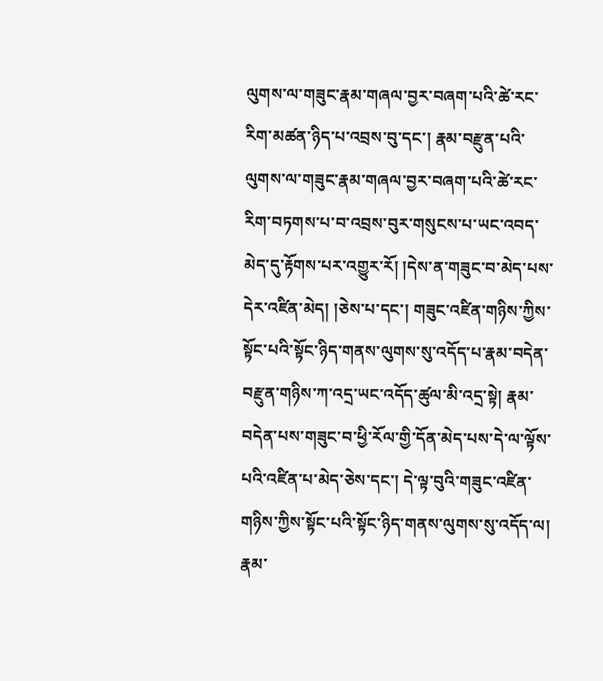ལུགས་ལ་གཟུང་རྣམ་གཞལ་བྱར་བཞག་པའི་ཚེ་རང་རིག་མཚན་ཉིད་པ་འབྲས་བུ་དང་། རྣམ་བརྫུན་པའི་ལུགས་ལ་གཟུང་རྣམ་གཞལ་བྱར་བཞག་པའི་ཚེ་རང་རིག་བཏགས་པ་བ་འབྲས་བུར་གསུངས་པ་ཡང་འབད་མེད་དུ་རྟོགས་པར་འགྱུར་རོ། །དེས་ན་གཟུང་བ་མེད་པས་དེར་འཛིན་མེད། །ཅེས་པ་དང་། གཟུང་འཛིན་གཉིས་ཀྱིས་སྟོང་པའི་སྟོང་ཉིད་གནས་ལུགས་སུ་འདོད་པ་རྣམ་བདེན་བརྫུན་གཉིས་ཀ་འདྲ་ཡང་འདོད་ཚུལ་མི་འདྲ་སྟེ། རྣམ་བདེན་པས་གཟུང་བ་ཕྱི་རོལ་གྱི་དོན་མེད་པས་དེ་ལ་ལྟོས་པའི་འཛིན་པ་མེད་ཅེས་དང་། དེ་ལྟ་བུའི་གཟུང་འཛིན་གཉིས་ཀྱིས་སྟོང་པའི་སྟོང་ཉིད་གནས་ལུགས་སུ་འདོད་ལ། རྣམ་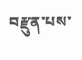བརྫུན་པས་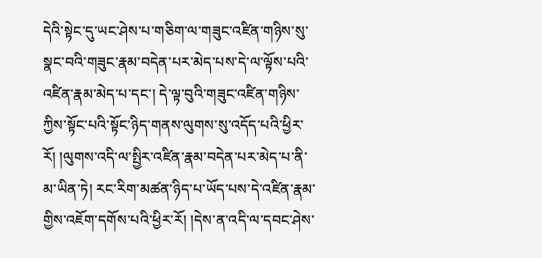དེའི་སྟེང་དུ་ཡང་ཤེས་པ་གཅིག་ལ་གཟུང་འཛིན་གཉིས་སུ་སྣང་བའི་གཟུང་རྣམ་བདེན་པར་མེད་པས་དེ་ལ་ལྟོས་པའི་འཛིན་རྣམ་མེད་པ་དང་། དེ་ལྟ་བུའི་གཟུང་འཛིན་གཉིས་ཀྱིས་སྟོང་པའི་སྟོང་ཉིད་གནས་ལུགས་སུ་འདོད་པའི་ཕྱིར་རོ། །ལུགས་འདི་ལ་སྤྱིར་འཛིན་རྣམ་བདེན་པར་མེད་པ་ནི་མ་ཡིན་ཏེ། རང་རིག་མཚན་ཉིད་པ་ཡོད་པས་དེ་འཛིན་རྣམ་གྱིས་འཇོག་དགོས་པའི་ཕྱིར་རོ། །དེས་ན་འདི་ལ་དབང་ཤེས་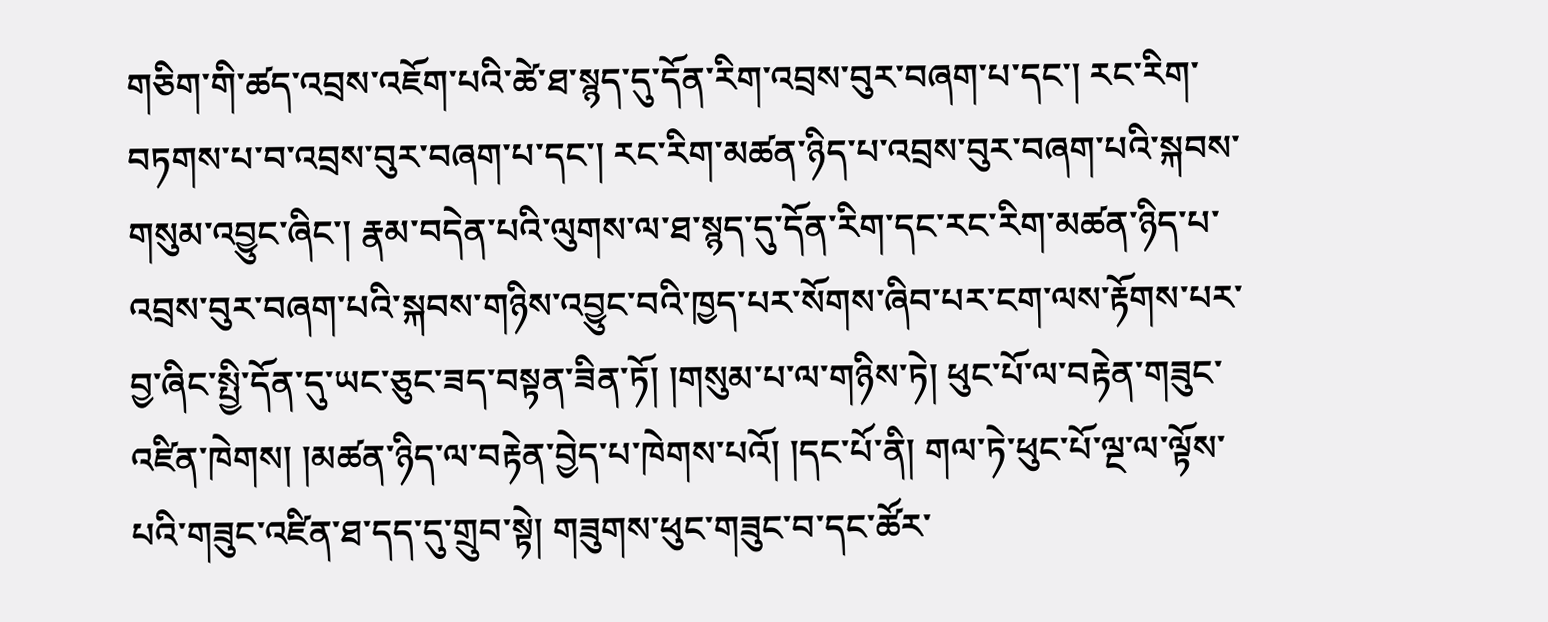གཅིག་གི་ཚད་འབྲས་འཇོག་པའི་ཚེ་ཐ་སྙད་དུ་དོན་རིག་འབྲས་བུར་བཞག་པ་དང་། རང་རིག་བཏགས་པ་བ་འབྲས་བུར་བཞག་པ་དང་། རང་རིག་མཚན་ཉིད་པ་འབྲས་བུར་བཞག་པའི་སྐབས་གསུམ་འབྱུང་ཞིང་། རྣམ་བདེན་པའི་ལུགས་ལ་ཐ་སྙད་དུ་དོན་རིག་དང་རང་རིག་མཚན་ཉིད་པ་འབྲས་བུར་བཞག་པའི་སྐབས་གཉིས་འབྱུང་བའི་ཁྱད་པར་སོགས་ཞིབ་པར་ངག་ལས་རྟོགས་པར་བྱ་ཞིང་སྤྱི་དོན་དུ་ཡང་ཅུང་ཟད་བསྟན་ཟིན་ཏོ། །གསུམ་པ་ལ་གཉིས་ཏེ། ཕུང་པོ་ལ་བརྟེན་གཟུང་འཛིན་ཁེགས། །མཚན་ཉིད་ལ་བརྟེན་བྱེད་པ་ཁེགས་པའོ། །དང་པོ་ནི། གལ་ཏེ་ཕུང་པོ་ལྔ་ལ་ལྟོས་པའི་གཟུང་འཛིན་ཐ་དད་དུ་གྲུབ་སྟེ། གཟུགས་ཕུང་གཟུང་བ་དང་ཚོར་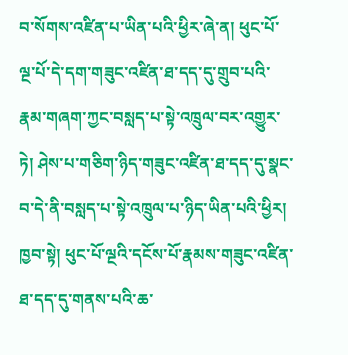བ་སོགས་འཛིན་པ་ཡིན་པའི་ཕྱིར་ཞེ་ན། ཕུང་པོ་ལྔ་པོ་དེ་དག་གཟུང་འཛིན་ཐ་དད་དུ་གྲུབ་པའི་རྣམ་གཞག་ཀྱང་བསླད་པ་སྟེ་འཁྲུལ་བར་འགྱུར་ཏེ། ཤེས་པ་གཅིག་ཉིད་གཟུང་འཛིན་ཐ་དད་དུ་སྣང་བ་དེ་ནི་བསླད་པ་སྟེ་འཁྲུལ་པ་ཉིད་ཡིན་པའི་ཕྱིར། ཁྱབ་སྟེ། ཕུང་པོ་ལྔའི་དངོས་པོ་རྣམས་གཟུང་འཛིན་ཐ་དད་དུ་གནས་པའི་ཆ་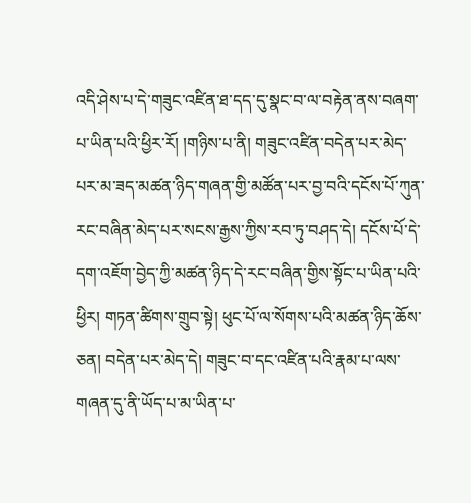འདི་ཤེས་པ་དེ་གཟུང་འཛིན་ཐ་དད་དུ་སྣང་བ་ལ་བརྟེན་ནས་བཞག་པ་ཡིན་པའི་ཕྱིར་རོ། །གཉིས་པ་ནི། གཟུང་འཛིན་བདེན་པར་མེད་པར་མ་ཟད་མཚན་ཉིད་གཞན་གྱི་མཚོན་པར་བྱ་བའི་དངོས་པོ་ཀུན་རང་བཞིན་མེད་པར་སངས་རྒྱས་ཀྱིས་རབ་ཏུ་བཤད་དེ། དངོས་པོ་དེ་དག་འཇོག་བྱེད་ཀྱི་མཚན་ཉིད་དེ་རང་བཞིན་གྱིས་སྟོང་པ་ཡིན་པའི་ཕྱིར། གཏན་ཚིགས་གྲུབ་སྟེ། ཕུང་པོ་ལ་སོགས་པའི་མཚན་ཉིད་ཆོས་ཅན། བདེན་པར་མེད་དེ། གཟུང་བ་དང་འཛིན་པའི་རྣམ་པ་ལས་གཞན་དུ་ནི་ཡོད་པ་མ་ཡིན་པ་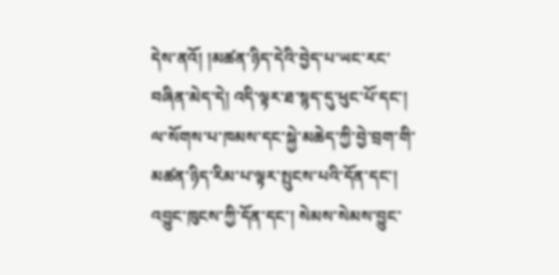དེས་ནའོ། །མཚན་ཉིད་དེའི་བྱེད་པ་ཡང་རང་བཞིན་མེད་དེ། འདི་ལྟར་ཐ་སྙད་དུ་ཕུང་པོ་དང་། ལ་སོགས་པ་ཁམས་དང་སྐྱེ་མཆེད་ཀྱི་བྱེ་བྲག་གི་མཚན་ཉིད་རིམ་པ་ལྟར་སྤུངས་པའི་དོན་དང་། འབྱུང་ཁུངས་ཀྱི་དོན་དང་། སེམས་སེམས་བྱུང་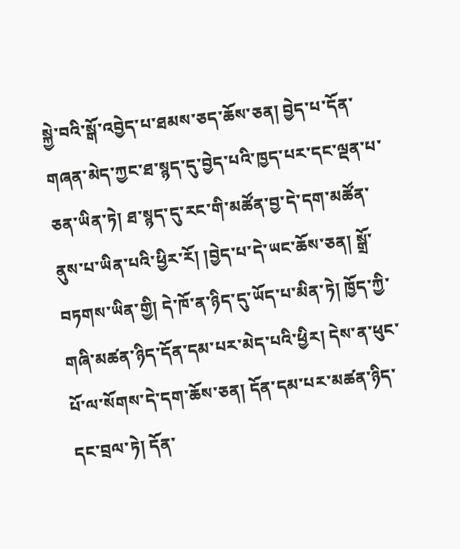སྐྱེ་བའི་སྒོ་འབྱེད་པ་ཐམས་ཅད་ཆོས་ཅན། བྱེད་པ་དོན་གཞན་མེད་ཀྱང་ཐ་སྙད་དུ་བྱེད་པའི་ཁྱད་པར་དང་ལྡན་པ་ཅན་ཡིན་ཏེ། ཐ་སྙད་དུ་རང་གི་མཚོན་བྱ་དེ་དག་མཚོན་ནུས་པ་ཡིན་པའི་ཕྱིར་རོ། །བྱེད་པ་དེ་ཡང་ཆོས་ཅན། སྒྲོ་བཏགས་ཡིན་གྱི། དེ་ཁོ་ན་ཉིད་དུ་ཡོད་པ་མིན་ཏེ། ཁྱོད་ཀྱི་གཞི་མཚན་ཉིད་དོན་དམ་པར་མེད་པའི་ཕྱིར། དེས་ན་ཕུང་པོ་ལ་སོགས་དེ་དག་ཆོས་ཅན། དོན་དམ་པར་མཚན་ཉིད་དང་བྲལ་ཏེ། དོན་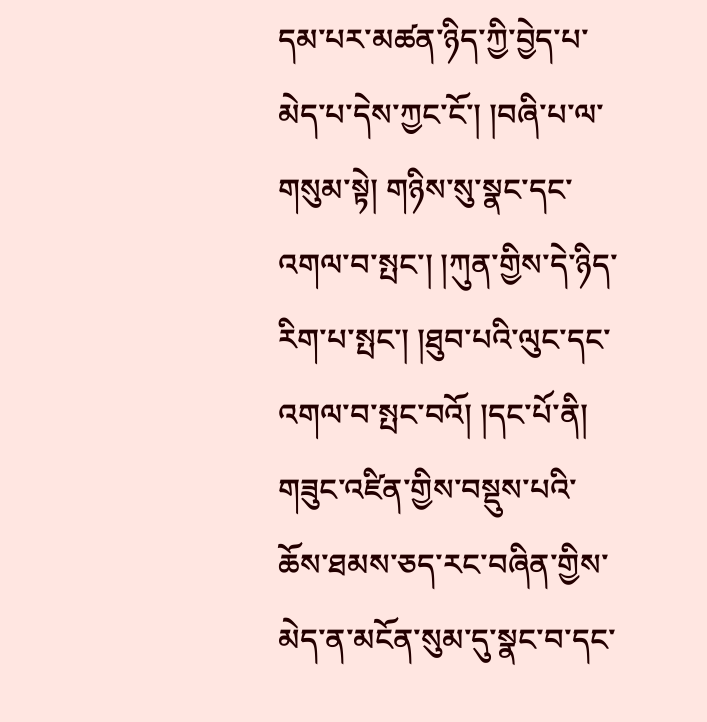དམ་པར་མཚན་ཉིད་ཀྱི་བྱེད་པ་མེད་པ་དེས་ཀྱང་ངོ་། །བཞི་པ་ལ་གསུམ་སྟེ། གཉིས་སུ་སྣང་དང་འགལ་བ་སྤང་། །ཀུན་གྱིས་དེ་ཉིད་རིག་པ་སྤང་། །ཐུབ་པའི་ལུང་དང་འགལ་བ་སྤང་བའོ། །དང་པོ་ནི། གཟུང་འཛིན་གྱིས་བསྡུས་པའི་ཆོས་ཐམས་ཅད་རང་བཞིན་གྱིས་མེད་ན་མངོན་སུམ་དུ་སྣང་བ་དང་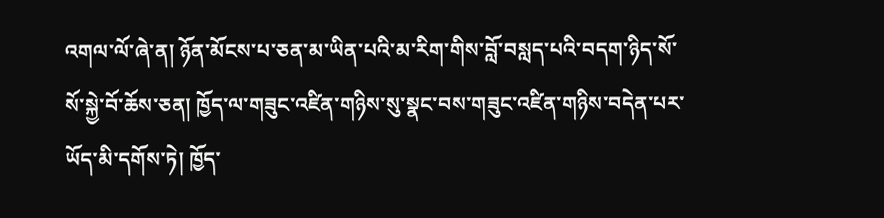འགལ་ལོ་ཞེ་ན། ཉོན་མོངས་པ་ཅན་མ་ཡིན་པའི་མ་རིག་གིས་བློ་བསླད་པའི་བདག་ཉིད་སོ་སོ་སྐྱེ་བོ་ཆོས་ཅན། ཁྱོད་ལ་གཟུང་འཛིན་གཉིས་སུ་སྣང་བས་གཟུང་འཛིན་གཉིས་བདེན་པར་ཡོད་མི་དགོས་ཏེ། ཁྱོད་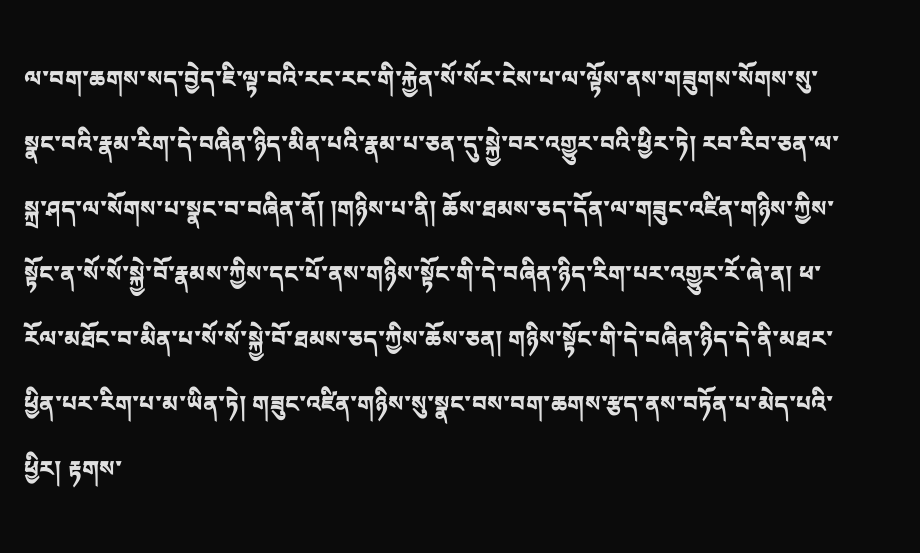ལ་བག་ཆགས་སད་བྱེད་ཇི་ལྟ་བའི་རང་རང་གི་རྐྱེན་སོ་སོར་ངེས་པ་ལ་ལྟོས་ནས་གཟུགས་སོགས་སུ་སྣང་བའི་རྣམ་རིག་དེ་བཞིན་ཉིད་མིན་པའི་རྣམ་པ་ཅན་དུ་སྐྱེ་བར་འགྱུར་བའི་ཕྱིར་ཏེ། རབ་རིབ་ཅན་ལ་སྐྲ་ཤད་ལ་སོགས་པ་སྣང་བ་བཞིན་ནོ། །གཉིས་པ་ནི། ཆོས་ཐམས་ཅད་དོན་ལ་གཟུང་འཛིན་གཉིས་ཀྱིས་སྟོང་ན་སོ་སོ་སྐྱེ་བོ་རྣམས་ཀྱིས་དང་པོ་ནས་གཉིས་སྟོང་གི་དེ་བཞིན་ཉིད་རིག་པར་འགྱུར་རོ་ཞེ་ན། ཕ་རོལ་མཐོང་བ་མིན་པ་སོ་སོ་སྐྱེ་བོ་ཐམས་ཅད་ཀྱིས་ཆོས་ཅན། གཉིས་སྟོང་གི་དེ་བཞིན་ཉིད་དེ་ནི་མཐར་ཕྱིན་པར་རིག་པ་མ་ཡིན་ཏེ། གཟུང་འཛིན་གཉིས་སུ་སྣང་བས་བག་ཆགས་རྩད་ནས་བཏོན་པ་མེད་པའི་ཕྱིར། རྟགས་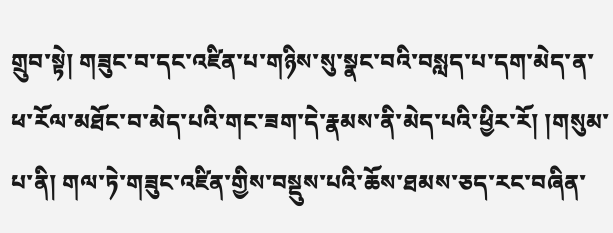གྲུབ་སྟེ། གཟུང་བ་དང་འཛིན་པ་གཉིས་སུ་སྣང་བའི་བསླད་པ་དག་མེད་ན་ཕ་རོལ་མཐོང་བ་མེད་པའི་གང་ཟག་དེ་རྣམས་ནི་མེད་པའི་ཕྱིར་རོ། །གསུམ་པ་ནི། གལ་ཏེ་གཟུང་འཛིན་གྱིས་བསྡུས་པའི་ཆོས་ཐམས་ཅད་རང་བཞིན་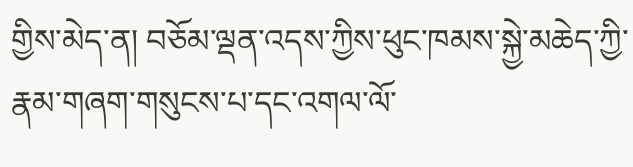གྱིས་མེད་ན། བཅོམ་ལྡན་འདས་ཀྱིས་ཕུང་ཁམས་སྐྱེ་མཆེད་ཀྱི་རྣམ་གཞག་གསུངས་པ་དང་འགལ་ལོ་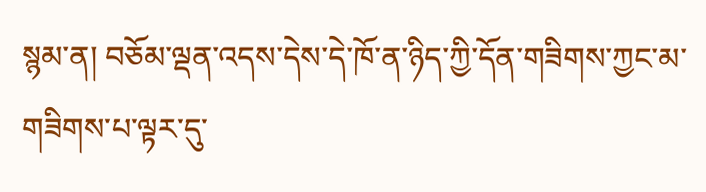སྙམ་ན། བཅོམ་ལྡན་འདས་དེས་དེ་ཁོ་ན་ཉིད་ཀྱི་དོན་གཟིགས་ཀྱང་མ་གཟིགས་པ་ལྟར་དུ་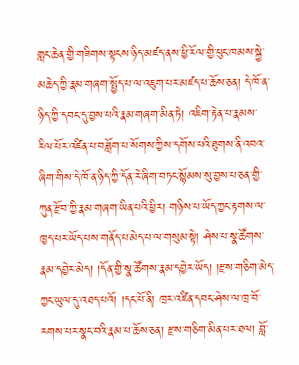གླང་ཆེན་གྱི་གཟིགས་སྟངས་ཉིད་མཛད་ནས་ཕྱི་རོལ་གྱི་ཕུང་ཁམས་སྐྱེ་མཆེད་ཀྱི་རྣམ་གཞག་སྤྱོད་པ་ལ་འཇུག་པར་མཛད་པ་ཆོས་ཅན། དེ་ཁོ་ན་ཉིད་ཀྱི་དབང་དུ་བྱས་པའི་རྣམ་གཞག་མིན་ཏེ། འཇིག་རྟེན་པ་རྣམས་རིལ་པོར་འཛིན་པ་བཟློག་པ་སོགས་ཀྱིས་དགོས་པའི་ཐུགས་ནི་འབའ་ཞིག་གིས་དེ་ཁོ་ན་ཉིད་ཀྱི་དོན་རེ་ཞིག་བཏང་སྙོམས་སུ་བྱས་པ་ཅན་གྱི་ཀུན་རྫོབ་ཀྱི་རྣམ་གཞག་ཡིན་པའི་ཕྱིར། གཉིས་པ་ཡོད་ཀྱང་རྟགས་ལ་ཁྱད་པར་ཡོད་པས་གནོད་པ་མེད་པ་ལ་གསུམ་སྟེ། ཤེས་པ་སྣ་ཚོགས་རྣམ་དབྱེར་མེད། །དོན་གྱི་སྣ་ཚོགས་རྣམ་དབྱེར་ཡོད། །རྫས་གཅིག་མེད་ཀྱང་ཡུལ་དུ་འཐད་པའོ། །དང་པོ་ནི། ཁྲར་འཛིན་དབང་ཤེས་ལ་ཁྲ་བོ་རགས་པར་སྣང་བའི་རྣམ་པ་ཆོས་ཅན། རྫས་གཅིག་མིན་པར་ཐལ། བློ་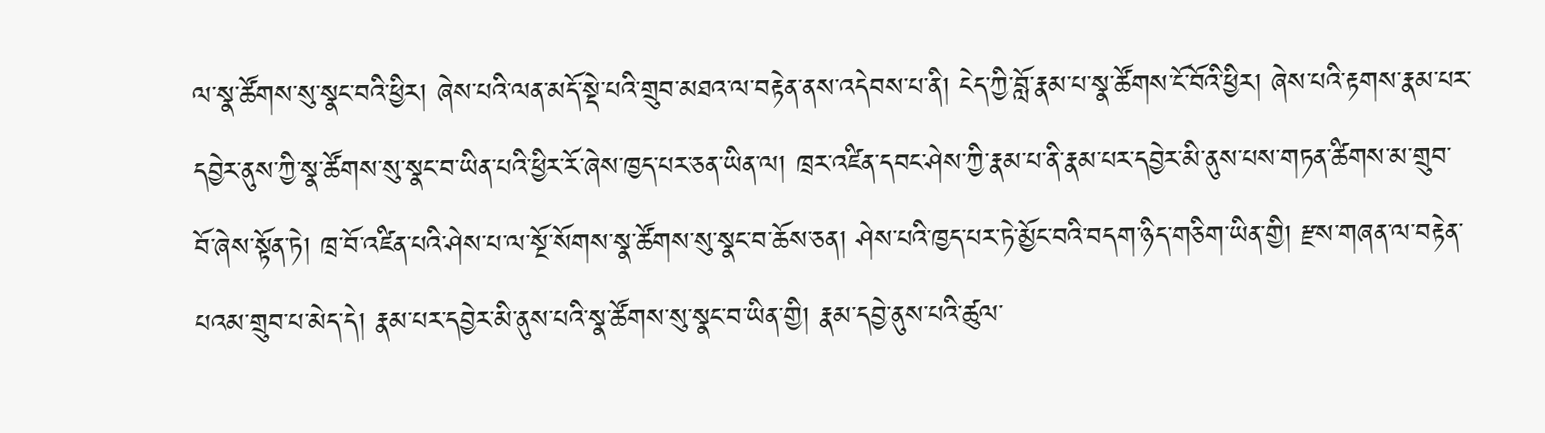ལ་སྣ་ཚོགས་སུ་སྣང་བའི་ཕྱིར། ཞེས་པའི་ལན་མདོ་སྡེ་པའི་གྲུབ་མཐའ་ལ་བརྟེན་ནས་འདེབས་པ་ནི། ངེད་ཀྱི་བློ་རྣམ་པ་སྣ་ཚོགས་ངོ་བོའི་ཕྱིར། ཞེས་པའི་རྟགས་རྣམ་པར་དབྱེར་ནུས་ཀྱི་སྣ་ཚོགས་སུ་སྣང་བ་ཡིན་པའི་ཕྱིར་རོ་ཞེས་ཁྱད་པར་ཅན་ཡིན་ལ། ཁྲར་འཛིན་དབང་ཤེས་ཀྱི་རྣམ་པ་ནི་རྣམ་པར་དབྱེར་མི་ནུས་པས་གཏན་ཚིགས་མ་གྲུབ་བོ་ཞེས་སྟོན་ཏེ། ཁྲ་བོ་འཛིན་པའི་ཤེས་པ་ལ་སྔོ་སོགས་སྣ་ཚོགས་སུ་སྣང་བ་ཆོས་ཅན། ཤེས་པའི་ཁྱད་པར་ཏེ་མྱོང་བའི་བདག་ཉིད་གཅིག་ཡིན་གྱི། རྫས་གཞན་ལ་བརྟེན་པའམ་གྲུབ་པ་མེད་དེ། རྣམ་པར་དབྱེར་མི་ནུས་པའི་སྣ་ཚོགས་སུ་སྣང་བ་ཡིན་གྱི། རྣམ་དབྱེ་ནུས་པའི་ཚུལ་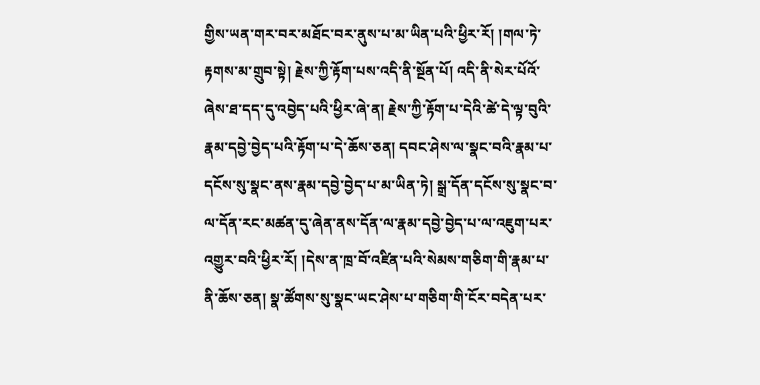གྱིས་ཡན་གར་བར་མཐོང་བར་ནུས་པ་མ་ཡིན་པའི་ཕྱིར་རོ། །གལ་ཏེ་རྟགས་མ་གྲུབ་སྟེ། རྗེས་ཀྱི་རྟོག་པས་འདི་ནི་སྔོན་པོ། འདི་ནི་སེར་པོའོ་ཞེས་ཐ་དད་དུ་འབྱེད་པའི་ཕྱིར་ཞེ་ན། རྗེས་ཀྱི་རྟོག་པ་དེའི་ཚེ་དེ་ལྟ་བུའི་རྣམ་དབྱེ་བྱེད་པའི་རྟོག་པ་དེ་ཆོས་ཅན། དབང་ཤེས་ལ་སྣང་བའི་རྣམ་པ་དངོས་སུ་སྣང་ནས་རྣམ་དབྱེ་བྱེད་པ་མ་ཡིན་ཏེ། སྒྲ་དོན་དངོས་སུ་སྣང་བ་ལ་དོན་རང་མཚན་དུ་ཞེན་ནས་དོན་ལ་རྣམ་དབྱེ་བྱེད་པ་ལ་འཇུག་པར་འགྱུར་བའི་ཕྱིར་རོ། །དེས་ན་ཁྲ་བོ་འཛིན་པའི་སེམས་གཅིག་གི་རྣམ་པ་ནི་ཆོས་ཅན། སྣ་ཚོགས་སུ་སྣང་ཡང་ཤེས་པ་གཅིག་གི་ངོར་བདེན་པར་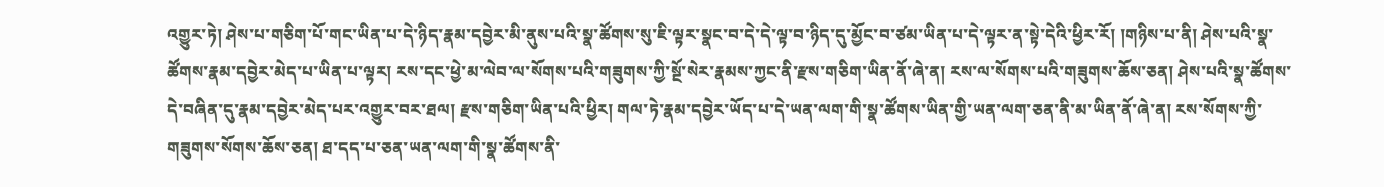འགྱུར་ཏེ། ཤེས་པ་གཅིག་པོ་གང་ཡིན་པ་དེ་ཉིད་རྣམ་དབྱེར་མི་ནུས་པའི་སྣ་ཚོགས་སུ་ཇི་ལྟར་སྣང་བ་དེ་དེ་ལྟ་བ་ཉིད་དུ་མྱོང་བ་ཙམ་ཡིན་པ་དེ་ལྟར་ན་སྟེ་དེའི་ཕྱིར་རོ། །གཉིས་པ་ནི། ཤེས་པའི་སྣ་ཚོགས་རྣམ་དབྱེར་མེད་པ་ཡིན་པ་ལྟར། རས་དང་ཕྱེ་མ་ལེབ་ལ་སོགས་པའི་གཟུགས་ཀྱི་སྔོ་སེར་རྣམས་ཀྱང་ནི་རྫས་གཅིག་ཡིན་ནོ་ཞེ་ན། རས་ལ་སོགས་པའི་གཟུགས་ཆོས་ཅན། ཤེས་པའི་སྣ་ཚོགས་དེ་བཞིན་དུ་རྣམ་དབྱེར་མེད་པར་འགྱུར་བར་ཐལ། རྫས་གཅིག་ཡིན་པའི་ཕྱིར། གལ་ཏེ་རྣམ་དབྱེར་ཡོད་པ་དེ་ཡན་ལག་གི་སྣ་ཚོགས་ཡིན་གྱི་ཡན་ལག་ཅན་ནི་མ་ཡིན་ནོ་ཞེ་ན། རས་སོགས་ཀྱི་གཟུགས་སོགས་ཆོས་ཅན། ཐ་དད་པ་ཅན་ཡན་ལག་གི་སྣ་ཚོགས་ནི་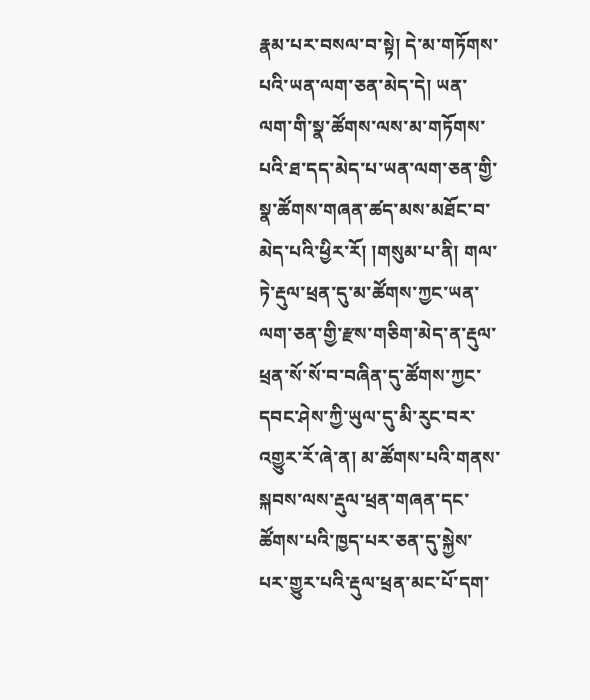རྣམ་པར་བསལ་བ་སྟེ། དེ་མ་གཏོགས་པའི་ཡན་ལག་ཅན་མེད་དེ། ཡན་ལག་གི་སྣ་ཚོགས་ལས་མ་གཏོགས་པའི་ཐ་དད་མེད་པ་ཡན་ལག་ཅན་གྱི་སྣ་ཚོགས་གཞན་ཚད་མས་མཐོང་བ་མེད་པའི་ཕྱིར་རོ། །གསུམ་པ་ནི། གལ་ཏེ་རྡུལ་ཕྲན་དུ་མ་ཚོགས་ཀྱང་ཡན་ལག་ཅན་གྱི་རྫས་གཅིག་མེད་ན་རྡུལ་ཕྲན་སོ་སོ་བ་བཞིན་དུ་ཚོགས་ཀྱང་དབང་ཤེས་ཀྱི་ཡུལ་དུ་མི་རུང་བར་འགྱུར་རོ་ཞེ་ན། མ་ཚོགས་པའི་གནས་སྐབས་ལས་རྡུལ་ཕྲན་གཞན་དང་ཚོགས་པའི་ཁྱད་པར་ཅན་དུ་སྐྱེས་པར་གྱུར་པའི་རྡུལ་ཕྲན་མང་པོ་དག་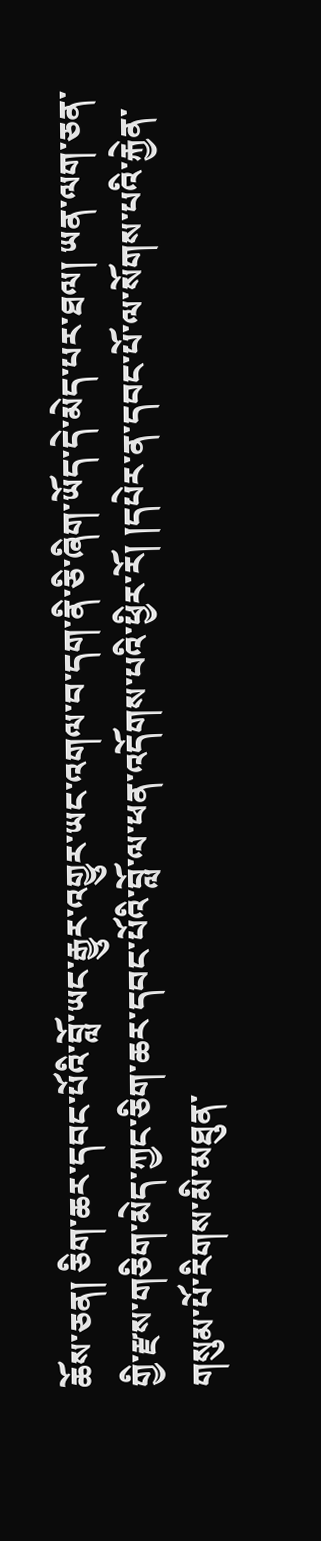ཆོས་ཅན། ཅིག་ཆར་དབང་པོའི་བློ་ཡང་རྒྱུར་འགྱུར་ཡང་འགལ་བ་དག་ནི་ཅི་ཞིག་ཡོད་དེ་མེད་པར་ཐལ། ཡན་ལག་ཅན་གྱི་རྫས་གཅིག་མེད་ཀྱང་ཅིག་ཆར་དབང་པོའི་བློ་ལ་ཕན་འདོགས་པའི་ཕྱིར་རོ། །དཔེར་ན་དབང་པོ་ལ་སོགས་པའི་རྐྱེན་གསུམ་པོ་རིགས་མི་མཐུན་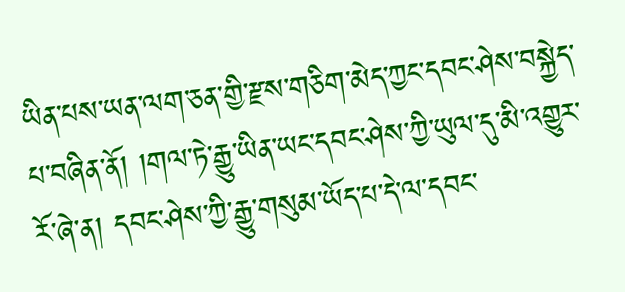ཡིན་པས་ཡན་ལག་ཅན་གྱི་རྫས་གཅིག་མེད་ཀྱང་དབང་ཤེས་བསྐྱེད་པ་བཞིན་ནོ། །གལ་ཏེ་རྒྱུ་ཡིན་ཡང་དབང་ཤེས་ཀྱི་ཡུལ་དུ་མི་འགྱུར་རོ་ཞེ་ན། དབང་ཤེས་ཀྱི་རྒྱུ་གསུམ་ཡོད་པ་དེ་ལ་དབང་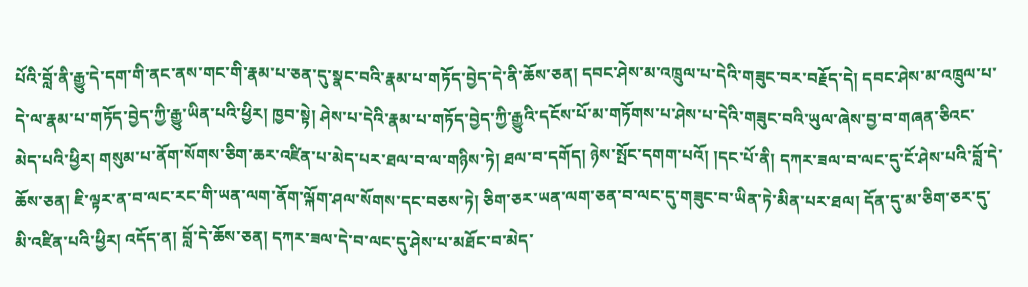པོའི་བློ་ནི་རྒྱུ་དེ་དག་གི་ནང་ནས་གང་གི་རྣམ་པ་ཅན་དུ་སྣང་བའི་རྣམ་པ་གཏོད་བྱེད་དེ་ནི་ཆོས་ཅན། དབང་ཤེས་མ་འཁྲུལ་པ་དེའི་གཟུང་བར་བརྗོད་དེ། དབང་ཤེས་མ་འཁྲུལ་པ་དེ་ལ་རྣམ་པ་གཏོད་བྱེད་ཀྱི་རྒྱུ་ཡིན་པའི་ཕྱིར། ཁྱབ་སྟེ། ཤེས་པ་དེའི་རྣམ་པ་གཏོད་བྱེད་ཀྱི་རྒྱུའི་དངོས་པོ་མ་གཏོགས་པ་ཤེས་པ་དེའི་གཟུང་བའི་ཡུལ་ཞེས་བྱ་བ་གཞན་ཅིའང་མེད་པའི་ཕྱིར། གསུམ་པ་ནོག་སོགས་ཅིག་ཆར་འཛིན་པ་མེད་པར་ཐལ་བ་ལ་གཉིས་ཏེ། ཐལ་བ་དགོད། ཉེས་སྤོང་དགག་པའོ། །དང་པོ་ནི། དཀར་ཟལ་བ་ལང་དུ་ངོ་ཤེས་པའི་བློ་དེ་ཆོས་ཅན། ཇི་ལྟར་ན་བ་ལང་རང་གི་ཡན་ལག་ནོག་ལྐོག་ཤལ་སོགས་དང་བཅས་ཏེ། ཅིག་ཅར་ཡན་ལག་ཅན་བ་ལང་དུ་གཟུང་བ་ཡིན་ཏེ་མིན་པར་ཐལ། དོན་དུ་མ་ཅིག་ཅར་དུ་མི་འཛིན་པའི་ཕྱིར། འདོད་ན། བློ་དེ་ཆོས་ཅན། དཀར་ཟལ་དེ་བ་ལང་དུ་ཤེས་པ་མཐོང་བ་མེད་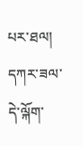པར་ཐལ། དཀར་ཟལ་དེ་ལྐོག་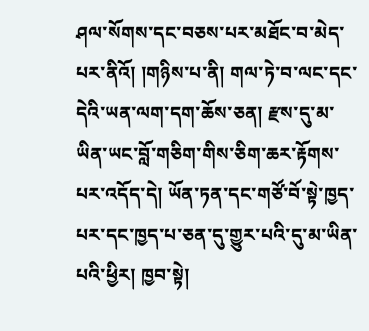ཤལ་སོགས་དང་བཅས་པར་མཐོང་བ་མེད་པར་ནིའོ། །གཉིས་པ་ནི། གལ་ཏེ་བ་ལང་དང་དེའི་ཡན་ལག་དག་ཆོས་ཅན། རྫས་དུ་མ་ཡིན་ཡང་བློ་གཅིག་གིས་ཅིག་ཆར་རྟོགས་པར་འདོད་དེ། ཡོན་ཏན་དང་གཙོ་བོ་སྟེ་ཁྱད་པར་དང་ཁྱད་པ་ཅན་དུ་གྱུར་པའི་དུ་མ་ཡིན་པའི་ཕྱིར། ཁྱབ་སྟེ།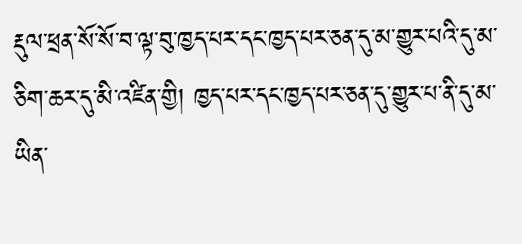རྡུལ་ཕྲན་སོ་སོ་བ་ལྟ་བུ་ཁྱད་པར་དང་ཁྱད་པར་ཅན་དུ་མ་གྱུར་པའི་དུ་མ་ཅིག་ཆར་དུ་མི་འཛིན་གྱི། ཁྱད་པར་དང་ཁྱད་པར་ཅན་དུ་གྱུར་པ་ནི་དུ་མ་ཡིན་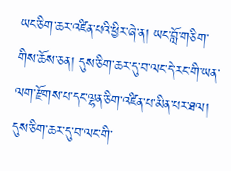ཡང་ཅིག་ཆར་འཛིན་པའི་ཕྱིར་ཞེ་ན། ཡང་བློ་གཅིག་གིས་ཆོས་ཅན། དུས་ཅིག་ཆར་དུ་བ་ལང་དེ་རང་གི་ཡན་ལག་རྫོགས་པ་དང་ལྷན་ཅིག་འཛིན་པ་མིན་པར་ཐལ། དུས་ཅིག་ཆར་དུ་བ་ལང་གི་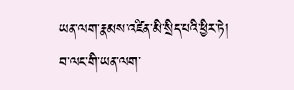ཡན་ལག་རྣམས་འཛིན་མི་སྲིད་པའི་ཕྱིར་ཏེ། བ་ལང་གི་ཡན་ལག་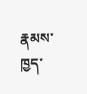རྣམས་ཁྱད་